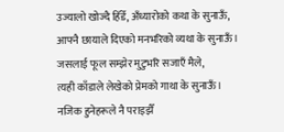उज्यालो खोज्दै हिँडेँ, अँध्यारोको कथा के सुनाऊँ,
आफ्नै छायाले दिएको मनभरिको व्यथा के सुनाऊँ।
जसलाई फूल सम्झेर मुटुभरि सजाएँ मैले,
त्यही काँडाले लेखेको प्रेमको गाथा के सुनाऊँ।
नजिक हुनेहरूले नै पराइझैँ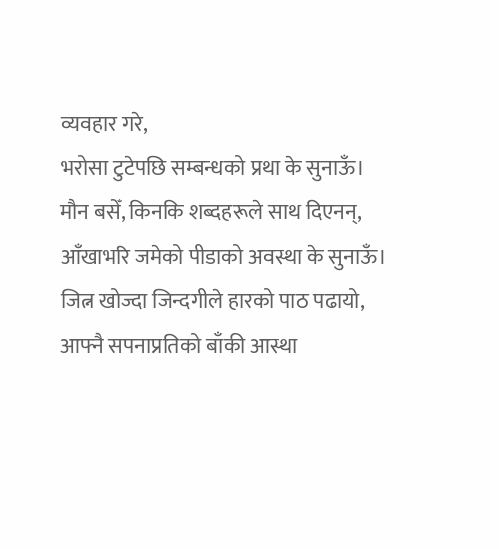व्यवहार गरे,
भरोसा टुटेपछि सम्बन्धको प्रथा के सुनाऊँ।
मौन बसेँ, किनकि शब्दहरूले साथ दिएनन्,
आँखाभरि जमेको पीडाको अवस्था के सुनाऊँ।
जित्न खोज्दा जिन्दगीले हारको पाठ पढायो,
आफ्नै सपनाप्रतिको बाँकी आस्था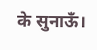के सुनाऊँ।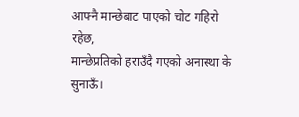आफ्नै मान्छेबाट पाएको चोट गहिरो रहेछ,
मान्छेप्रतिको हराउँदै गएको अनास्था के सुनाऊँ।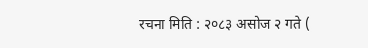रचना मिति : २०८३ असोज २ गते (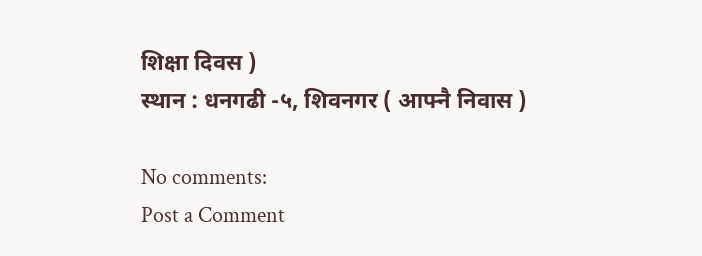शिक्षा दिवस )
स्थान : धनगढी -५, शिवनगर ( आफ्नै निवास )

No comments:
Post a Comment